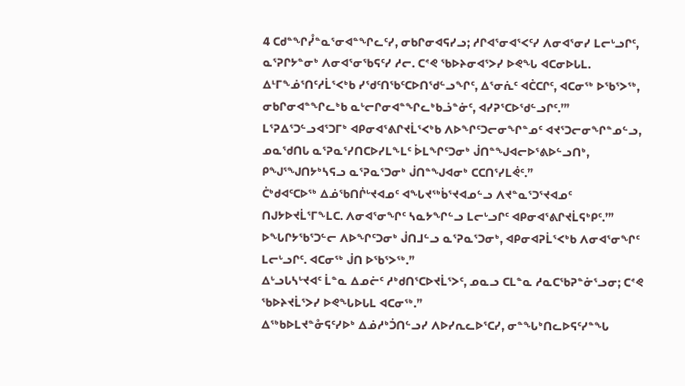4 ᑕᑯᓐᖏᓮᓐᓇᕐᓂᐊᓐᖏᓚᑦᓯ, ᓂᑲᒋᓂᐊᕋᓯᓗ; ᓱᒋᐊᕐᓂᐊᕐᐸᑦᓯ ᐱᓂᐊᕐᓂᓯ ᒪᓕᒡᓗᒋᑦ, ᓇᕐᕈᒋᔭᓐᓂᒃ ᐱᓂᐊᕐᓂᖃᕋᑦᓯ ᓱᓕ. ᑕᕝᕙ ᖃᐅᔨᓂᐊᕐᐳᓯ ᐅᕙᖓ ᐊᑕᓂᐅᒐᒪ.
ᐃᒻᒥᖕᓅᕐᑎᑦᓱᒫᕐᐸᒃᑲ ᓯᖁᑦᑎᖃᑦᑕᐅᑎᖁᓪᓗᖏᑦ, ᐃᕐᓂᕇᑦ ᐊᑖᑕᒋᑦ, ᐊᑕᓂᖅ ᐅᖃᕐᐳᖅ, ᓂᑲᒋᓂᐊᓐᖏᓚᒃᑲ ᓇᒡᓕᒋᓂᐊᓐᖏᓚᒃᑲᓘᓐᓃᑦ, ᐊᓯᕈᕐᑕᐅᖁᓪᓗᒋᑦ.’”
ᒪᕐᕈᐃᕐᑐᓪᓗᐊᕐᑐᒥᒃ ᐊᑭᓂᐊᕐᕕᒋᔪᒫᕐᐸᒃᑲ ᐱᐅᖏᑦᑐᓕᓂᖏᓐᓄᑦ ᐊᔪᕐᑐᓕᓂᖏᓐᓄᓪᓗ, ᓄᓇᖁᑎᒐ ᓇᕐᕈᓇᕐᓯᑎᑕᐅᓯᒪᖕᒪᑦ ᐆᒪᖏᑦᑐᓂᒃ ᒎᑎᓐᖑᐊᓕᐅᕐᕕᐅᓪᓗᑎᒃ, ᑭᖑᕐᖑᑎᔭᒃᓴᕋᓗ ᓇᕐᕈᓇᕐᑐᓂᒃ ᒎᑎᓐᖑᐊᓂᒃ ᑕᑕᑎᕐᓯᒪᕚᑦ.”
ᑖᒃᑯᐊᑦᑕᐅᖅ ᐃᓅᖃᑎᒌᒡᔪᐊᓄᑦ ᐊᖓᔪᖅᑳᕐᔪᐊᓄᓪᓗ ᐱᔪᓐᓇᕐᑐᕐᔪᐊᓄᑦ ᑎᒍᔭᐅᔪᒫᕐᒥᖕᒪᑕ. ᐱᓂᐊᕐᓂᖏᑦ ᓴᓇᔭᖏᓪᓗ ᒪᓕᒡᓗᒋᑦ ᐊᑭᓂᐊᕐᕕᒋᔪᒫᕋᒃᑭᑦ.’”
ᐅᖓᒋᔭᖃᕐᑐᓪᓕ ᐱᐅᖏᑦᑐᓂᒃ ᒎᑎᒧᓪᓗ ᓇᕐᕈᓇᕐᑐᓂᒃ, ᐊᑭᓂᐊᕈᒫᕐᐸᒃᑲ ᐱᓂᐊᕐᓂᖏᑦ ᒪᓕᒡᓗᒋᑦ. ᐊᑕᓂᖅ ᒎᑎ ᐅᖃᕐᐳᖅ.”
ᐃᒡᓗᒐᓴᒡᔪᐊᑦ ᒫᓐᓇ ᐃᓄᓖᑦ ᓱᒃᑯᑎᕐᑕᐅᔪᒫᕐᐳᑦ, ᓄᓇᓗ ᑕᒪᓐᓇ ᓱᓇᑕᖃᕈᓐᓃᕐᓗᓂ; ᑕᕝᕙ ᖃᐅᔨᔪᒫᕐᐳᓯ ᐅᕙᖓᐅᒐᒪ ᐊᑕᓂᖅ.”
ᐃᖅᑲᐅᒪᔪᓐᓁᕋᑦᓯᐅᒃ ᐃᓅᓱᒃᑑᑎᓪᓗᓯ ᐱᐅᓯᕆᓚᐅᕐᑕᓯ, ᓂᓐᖓᒃᑎᓚᐅᕋᑦᓯᓐᖓ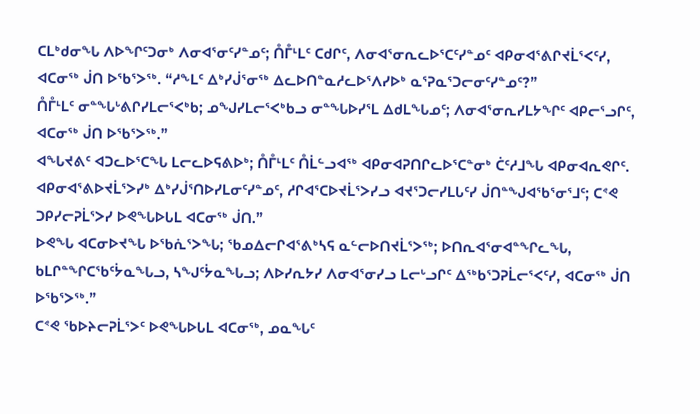ᑕᒪᒃᑯᓂᖓ ᐱᐅᖏᑦᑐᓂᒃ ᐱᓂᐊᕐᓂᑦᓯᓐᓄᑦ; ᑍᒤᒻᒪᑦ ᑕᑯᒋᑦ, ᐱᓂᐊᕐᓂᕆᓚᐅᕐᑕᑦᓯᓐᓄᑦ ᐊᑭᓂᐊᕐᕕᒋᔪᒫᕐᐸᑦᓯ, ᐊᑕᓂᖅ ᒎᑎ ᐅᖃᕐᐳᖅ. “ᓱᖕᒪᑦ ᐃᒃᓯᒎᕐᓂᖅ ᐃᓚᐅᑎᓐᓇᓱᓚᐅᕐᐱᓯᐅᒃ ᓇᕐᕈᓇᕐᑐᓕᓂᑦᓯᓐᓄᑦ?”
ᑍᒤᒻᒪᑦ ᓂᓐᖓᒡᕕᒋᓯᒪᓕᕐᐸᒃᑲ; ᓄᖑᓯᒪᓕᕐᐸᒃᑲᓗ ᓂᓐᖓᐅᓯᕐᒪ ᐃᑯᒪᖓᓄᑦ; ᐱᓂᐊᕐᓂᕆᓯᒪᔭᖏᑦ ᐊᑭᓕᕐᓗᒋᑦ, ᐊᑕᓂᖅ ᒎᑎ ᐅᖃᕐᐳᖅ.”
ᐊᖓᔪᕕᑦ ᐊᑐᓚᐅᕐᑕᖓ ᒪᓕᓚᐅᕋᕕᐅᒃ; ᑍᒤᒻᒪᑦ ᑍᒫᓪᓗᐊᖅ ᐊᑭᓂᐊᕈᑎᒋᓚᐅᕐᑕᓐᓂᒃ ᑖᑦᓱᒧᖓ ᐊᑭᓂᐊᕆᕙᒋᑦ.
ᐊᑭᓂᐊᕐᕕᐅᔪᒫᕐᐳᓯᒃ ᐃᒃᓯᒎᕐᑎᐅᓯᒪᓂᑦᓯᓐᓄᑦ, ᓱᒋᐊᕐᑕᐅᔪᒫᕐᐳᓯᓗ ᐊᔪᕐᑐᓕᓯᒪᒐᑦᓯ ᒎᑎᓐᖑᐊᖃᕐᓂᕐᒧᑦ; ᑕᕝᕙ ᑐᑭᓯᓕᕈᒫᕐᐳᓯ ᐅᕙᖓᐅᒐᒪ ᐊᑕᓂᖅ ᒎᑎ.”
ᐅᕙᖓ ᐊᑕᓂᐅᔪᖓ ᐅᖃᕇᕐᐳᖓ; ᖃᓄᐃᓕᒋᐊᕐᕕᒃᓴᕋ ᓇᓪᓕᐅᑎᔪᒫᕐᐳᖅ; ᐅᑎᕆᐊᕐᓂᐊᓐᖏᓚᖓ, ᑲᒪᒋᓐᖏᑕᖃᑦᔮᓇᖓᓗ, ᓴᖑᑦᔮᓇᖓᓗ; ᐱᐅᓯᕆᔭᓯ ᐱᓂᐊᕐᓂᓯᓗ ᒪᓕᒡᓗᒋᑦ ᐃᖅᑲᕐᑐᕈᒫᓕᕐᐸᑦᓯ, ᐊᑕᓂᖅ ᒎᑎ ᐅᖃᕐᐳᖅ.”
ᑕᕝᕙ ᖃᐅᔨᓕᕈᒫᕐᐳᑦ ᐅᕙᖓᐅᒐᒪ ᐊᑕᓂᖅ, ᓄᓇᖓᑦ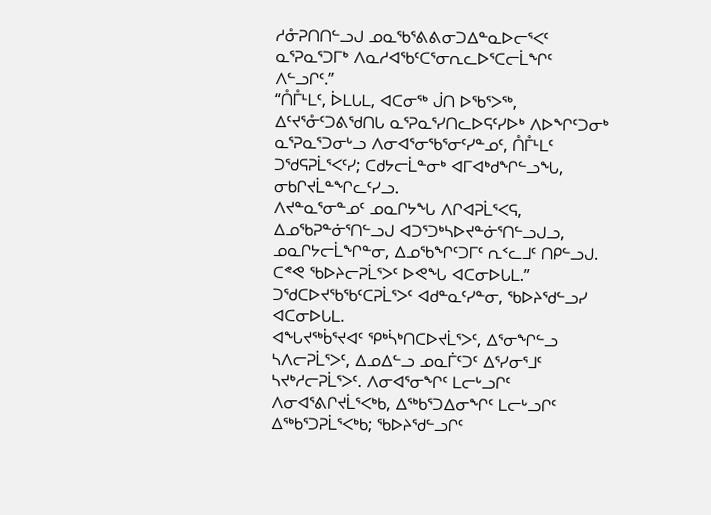ᓱᓁᕈᑎᑎᓪᓗᒍ ᓄᓇᖃᕐᕕᕕᓂᑐᐃᓐᓇᐅᓕᕐᐸᑦ ᓇᕐᕈᓇᕐᑐᒥᒃ ᐱᓇᓱᐊᖃᑦᑕᕐᓂᕆᓚᐅᕐᑕᓕᒫᖏᑦ ᐱᓪᓗᒋᑦ.”
“ᑍᒤᒻᒪᑦ, ᐆᒪᒐᒪ, ᐊᑕᓂᖅ ᒎᑎ ᐅᖃᕐᐳᖅ, ᐃᑦᔪᕐᓁᑦᑐᕕᖁᑎᒐ ᓇᕐᕈᓇᕐᓯᑎᓚᐅᕋᑦᓯᐅᒃ ᐱᐅᖏᑦᑐᓂᒃ ᓇᕐᕈᓇᕐᑐᓂᒡᓗ ᐱᓂᐊᕐᓂᖃᕐᓂᑦᓯᓐᓄᑦ, ᑍᒤᒻᒪᑦ ᑐᖁᕋᕈᒫᕐᐸᑦᓯ; ᑕᑯᔭᓕᒫᓐᓂᒃ ᐊᒥᐊᒃᑯᖏᓪᓗᖓ, ᓂᑲᒋᔪᒫᓐᖏᓚᑦᓯᓗ.
ᐱᔪᓐᓇᕐᓂᓐᓄᑦ ᓄᓇᒋᔭᖓ ᐱᒋᐊᕈᒫᕐᐸᕋ, ᐃᓄᖃᕈᓐᓃᕐᑎᓪᓗᒍ ᐊᑐᕐᑐᒃᓴᐅᔪᓐᓃᕐᑎᓪᓗᒍᓗ, ᓄᓇᒋᔭᓕᒫᖏᓐᓂ, ᐃᓄᖃᖏᑦᑐᒥᑦ ᕆᑉᓚᒧᑦ ᑎᑭᓪᓗᒍ. ᑕᕝᕙ ᖃᐅᔨᓕᕈᒫᕐᐳᑦ ᐅᕙᖓ ᐊᑕᓂᐅᒐᒪ.”
ᑐᖁᑕᐅᔪᖃᖃᑦᑕᕈᒫᕐᐳᑦ ᐊᑯᓐᓇᑦᓯᓐᓂ, ᖃᐅᔨᖁᓪᓗᓯ ᐊᑕᓂᐅᒐᒪ.
ᐊᖓᔪᖅᑳᕐᔪᐊᑦ ᕿᒃᓵᒃᑎᑕᐅᔪᒫᕐᐳᑦ, ᐃᕐᓂᖏᓪᓗ ᓴᐱᓕᕈᒫᕐᐳᑦ, ᐃᓄᐃᓪᓗ ᓄᓇᒦᑦᑐᑦ ᐃᕐᓯᓂᕐᒧᑦ ᓴᔪᒃᓱᓕᕈᒫᕐᐳᑦ. ᐱᓂᐊᕐᓂᖏᑦ ᒪᓕᒡᓗᒋᑦ ᐱᓂᐊᕐᕕᒋᔪᒫᕐᐸᒃᑲ, ᐃᖅᑲᕐᑐᐃᓂᖏᑦ ᒪᓕᒡᓗᒋᑦ ᐃᖅᑲᕐᑐᕈᒫᕐᐸᒃᑲ; ᖃᐅᔨᖁᓪᓗᒋᑦ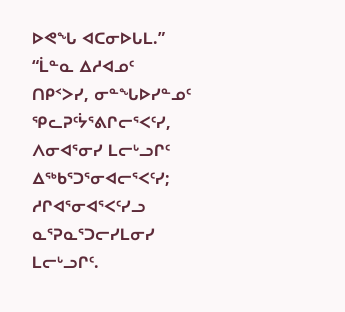ᐅᕙᖓ ᐊᑕᓂᐅᒐᒪ.”
“ᒫᓐᓇ ᐃᓱᐊᓄᑦ ᑎᑭᑉᐳᓯ, ᓂᓐᖓᐅᓯᓐᓄᑦ ᕿᓚᕈᑦᔮᕐᕕᒋᓕᕐᐸᑦᓯ, ᐱᓂᐊᕐᓂᓯ ᒪᓕᒡᓗᒋᑦ ᐃᖅᑲᕐᑐᕐᓂᐊᓕᕐᐸᑦᓯ; ᓱᒋᐊᕐᓂᐊᕐᐸᑦᓯᓗ ᓇᕐᕈᓇᕐᑐᓕᓯᒪᓂᓯ ᒪᓕᒡᓗᒋᑦ.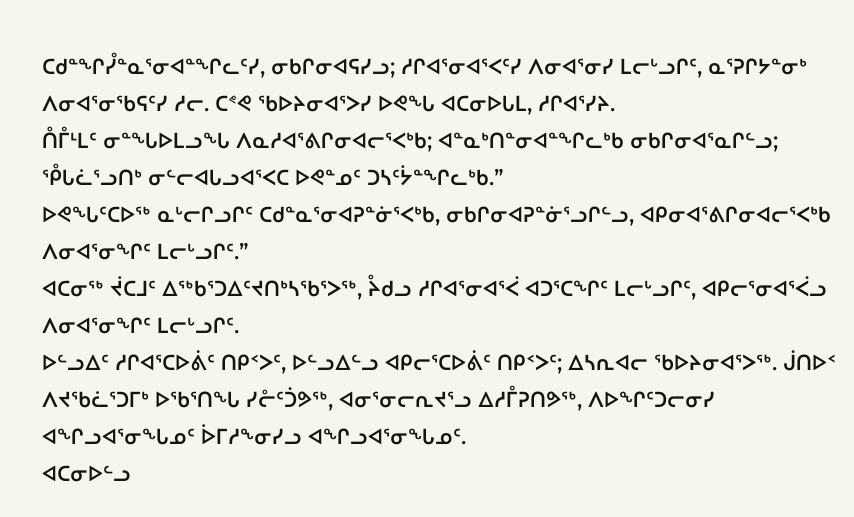ᑕᑯᓐᖏᓮᓐᓇᕐᓂᐊᓐᖏᓚᑦᓯ, ᓂᑲᒋᓂᐊᕋᓯᓗ; ᓱᒋᐊᕐᓂᐊᕐᐸᑦᓯ ᐱᓂᐊᕐᓂᓯ ᒪᓕᒡᓗᒋᑦ, ᓇᕐᕈᒋᔭᓐᓂᒃ ᐱᓂᐊᕐᓂᖃᕋᑦᓯ ᓱᓕ. ᑕᕝᕙ ᖃᐅᔨᓂᐊᕐᐳᓯ ᐅᕙᖓ ᐊᑕᓂᐅᒐᒪ, ᓱᒋᐊᕐᓯᔨ.
ᑍᒤᒻᒪᑦ ᓂᓐᖓᐅᒪᓗᖓ ᐱᓇᓱᐊᕐᕕᒋᓂᐊᓕᕐᐸᒃᑲ; ᐊᓐᓇᒃᑎᓐᓂᐊᓐᖏᓚᒃᑲ ᓂᑲᒋᓂᐊᕐᓇᒋᓪᓗ; ᕾᒐᓛᕐᓗᑎᒃ ᓂᓪᓕᐊᒐᓗᐊᕐᐸᑕ ᐅᕙᓐᓄᑦ ᑐᓴᑦᔮᓐᖏᓚᒃᑲ.”
ᐅᕙᖓᑦᑕᐅᖅ ᓇᒡᓕᒋᓗᒋᑦ ᑕᑯᓐᓇᕐᓂᐊᕈᓐᓃᕐᐸᒃᑲ, ᓂᑲᒋᓂᐊᕈᓐᓃᕐᓗᒋᓪᓗ, ᐊᑭᓂᐊᕐᕕᒋᓂᐊᓕᕐᐸᒃᑲ ᐱᓂᐊᕐᓂᖏᑦ ᒪᓕᒡᓗᒋᑦ.”
ᐊᑕᓂᖅ ᔫᑕᒧᑦ ᐃᖅᑲᕐᑐᐃᑦᔪᑎᒃᓴᖃᕐᐳᖅ, ᔧᑯᓗ ᓱᒋᐊᕐᓂᐊᕐᐹ ᐊᑐᕐᑕᖏᑦ ᒪᓕᒡᓗᒋᑦ, ᐊᑭᓕᕐᓂᐊᕐᐹᓗ ᐱᓂᐊᕐᓂᖏᑦ ᒪᓕᒡᓗᒋᑦ.
ᐅᓪᓗᐃᑦ ᓱᒋᐊᕐᑕᐅᕖᑦ ᑎᑭᑉᐳᑦ, ᐅᓪᓗᐃᓪᓗ ᐊᑭᓕᕐᑕᐅᕖᑦ ᑎᑭᑉᐳᑦ; ᐃᓴᕆᐊᓕ ᖃᐅᔨᓂᐊᕐᐳᖅ. ᒎᑎᐅᑉ ᐱᔪᖃᓛᕐᑐᒥᒃ ᐅᖃᕐᑎᖓ ᓯᓔᑦᑑᕗᖅ, ᐊᓂᕐᓂᓕᕆᔪᕐᓗ ᐃᓱᒤᕈᑎᕗᖅ, ᐱᐅᖏᑦᑐᓕᓂᓯ ᐊᖏᓗᐊᕐᓂᖓᓄᑦ ᐆᒥᓱᖕᓂᓯᓗ ᐊᖏᓗᐊᕐᓂᖓᓄᑦ.
ᐊᑕᓂᐅᓪᓗ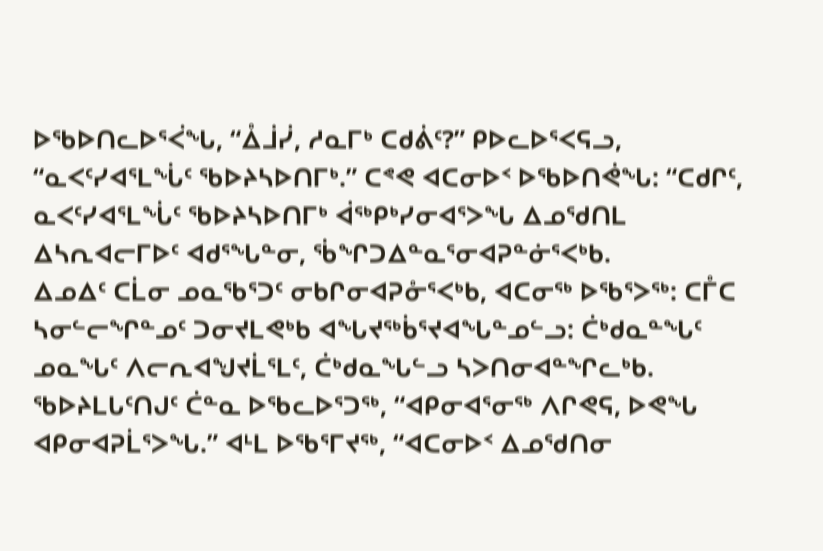ᐅᖃᐅᑎᓚᐅᕐᐹᖓ, “ᐂᒨᓰ, ᓱᓇᒥᒃ ᑕᑯᕖᑦ?” ᑭᐅᓚᐅᕐᐸᕋᓗ, “ᓇᐸᑦᓯᐊᕐᒪᖔᑦ ᖃᐅᔨᓴᐅᑎᒥᒃ.” ᑕᕝᕙ ᐊᑕᓂᐅᑉ ᐅᖃᐅᑎᕚᖓ: “ᑕᑯᒋᑦ, ᓇᐸᑦᓯᐊᕐᒪᖔᑦ ᖃᐅᔨᓴᐅᑎᒥᒃ ᐋᖅᑭᒃᓯᓂᐊᕐᐳᖓ ᐃᓄᖁᑎᒪ ᐃᓴᕆᐊᓕᒥᐅᑦ ᐊᑯᕐᖓᓐᓂ, ᖄᖏᑐᐃᓐᓇᕐᓂᐊᕈᓐᓃᕐᐸᒃᑲ.
ᐃᓄᐃᑦ ᑕᒫᓂ ᓄᓇᖃᕐᑐᑦ ᓂᑲᒋᓂᐊᕈᓁᕐᐸᒃᑲ, ᐊᑕᓂᖅ ᐅᖃᕐᐳᖅ: ᑕᒤᑕ ᓴᓂᓪᓕᖏᓐᓄᑦ ᑐᓂᔪᒪᕙᒃᑲ ᐊᖓᔪᖅᑳᕐᔪᐊᖓᓐᓄᓪᓗ: ᑖᒃᑯᓇᓐᖓᑦ ᓄᓇᖓᑦ ᐱᓕᕆᐊᖑᔪᒫᕐᒪᑦ, ᑖᒃᑯᓇᖓᓪᓗ ᓴᐳᑎᓂᐊᓐᖏᓚᒃᑲ.
ᖃᐅᔨᒪᒐᑦᑎᒍᑦ ᑖᓐᓇ ᐅᖃᓚᐅᕐᑐᖅ, “ᐊᑭᓂᐊᕐᓂᖅ ᐱᒋᕙᕋ, ᐅᕙᖓ ᐊᑭᓂᐊᕈᒫᕐᐳᖓ.” ᐊᒻᒪ ᐅᖃᕐᒥᔪᖅ, “ᐊᑕᓂᐅᑉ ᐃᓄᖁᑎᓂ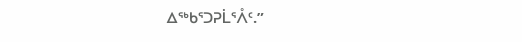ᐃᖅᑲᕐᑐᕈᒫᕐᐰᑦ.”